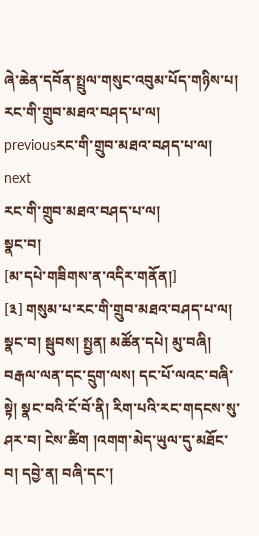ཞེ་ཆེན་དབོན་སྤྲུལ་གསུང་འབུམ་པོད་གཉིས་པ།
རང་གི་གྲུབ་མཐའ་བཤད་པ་ལ།
previousརང་གི་གྲུབ་མཐའ་བཤད་པ་ལ། next
རང་གི་གྲུབ་མཐའ་བཤད་པ་ལ།
སྣང་བ།
[མ་དཔེ་གཟིགས་ན་འདིར་གནོན།]
[༣] གསུམ་པ་རང་གི་གྲུབ་མཐའ་བཤད་པ་ལ། སྣང་བ། སྦུབས། སྤྱན། མཚོན་དཔེ། མུ་བཞི། བརྒལ་ལན་དང་དྲུག་ལས། དང་པོ་ལའང་བཞི་སྟེ། སྣང་བའི་ངོ་བོ་ནི། རིག་པའི་རང་གདངས་སུ་ཤར་བ། ངེས་ཚིག །འགག་མེད་ཡུལ་དུ་མཐོང་བ། དབྱེ་ན། བཞི་དང་།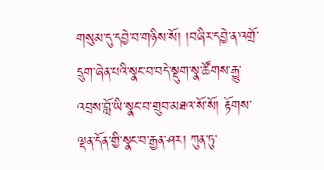གསུམ་དུ་དབྱེ་བ་གཉིས་སོ། །བཞིར་དབྱེ་ན་འགྲོ་དྲུག་ཞེན་པའི་སྣང་བ་བདེ་སྡུག་སྣ་ཚོགས་རྒྱུ་འབྲས་བློ་ཡི་སྣང་བ་གྲུབ་མཐའ་སོ་སོ། རྟོགས་ལྡན་དོན་གྱི་སྣང་བ་རྒྱན་ཤར། ཀུན་ཏུ་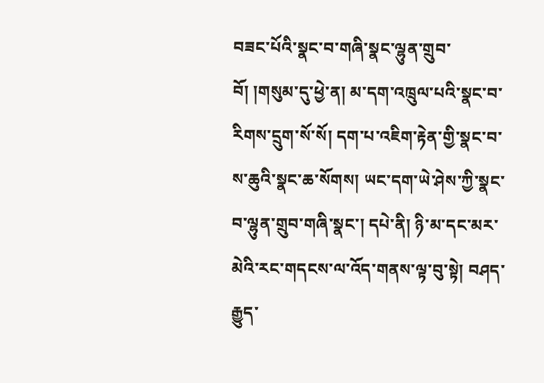བཟང་པོའི་སྣང་བ་གཞི་སྣང་ལྷུན་གྲུབ་བོ། །གསུམ་དུ་ཕྱེ་ན། མ་དག་འཁྲུལ་པའི་སྣང་བ་རིགས་དྲུག་སོ་སོ། དག་པ་འཇིག་རྟེན་གྱི་སྣང་བ་ས་ཆུའི་སྣང་ཆ་སོགས། ཡང་དག་ཡེ་ཤེས་ཀྱི་སྣང་བ་ལྷུན་གྲུབ་གཞི་སྣང་། དཔེ་ནི། ཉི་མ་དང་མར་མེའི་རང་གདངས་ལ་འོད་གནས་ལྟ་བུ་སྟེ། བཤད་རྒྱུད་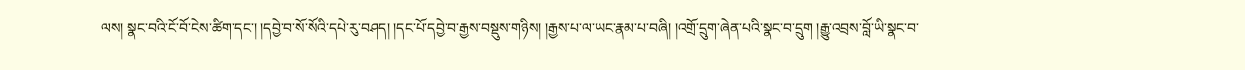ལས། སྣང་བའི་ངོ་བོ་ངེས་ཚིག་དང་། །དབྱེ་བ་སོ་སོའི་དཔེ་རུ་བཤད། །དང་པོ་དབྱེ་བ་རྒྱས་བསྡུས་གཉིས། །རྒྱས་པ་ལ་ཡང་རྣམ་པ་བཞི། །འགྲོ་དྲུག་ཞེན་པའི་སྣང་བ་དྲུག །རྒྱུ་འབྲས་བློ་ཡི་སྣང་བ་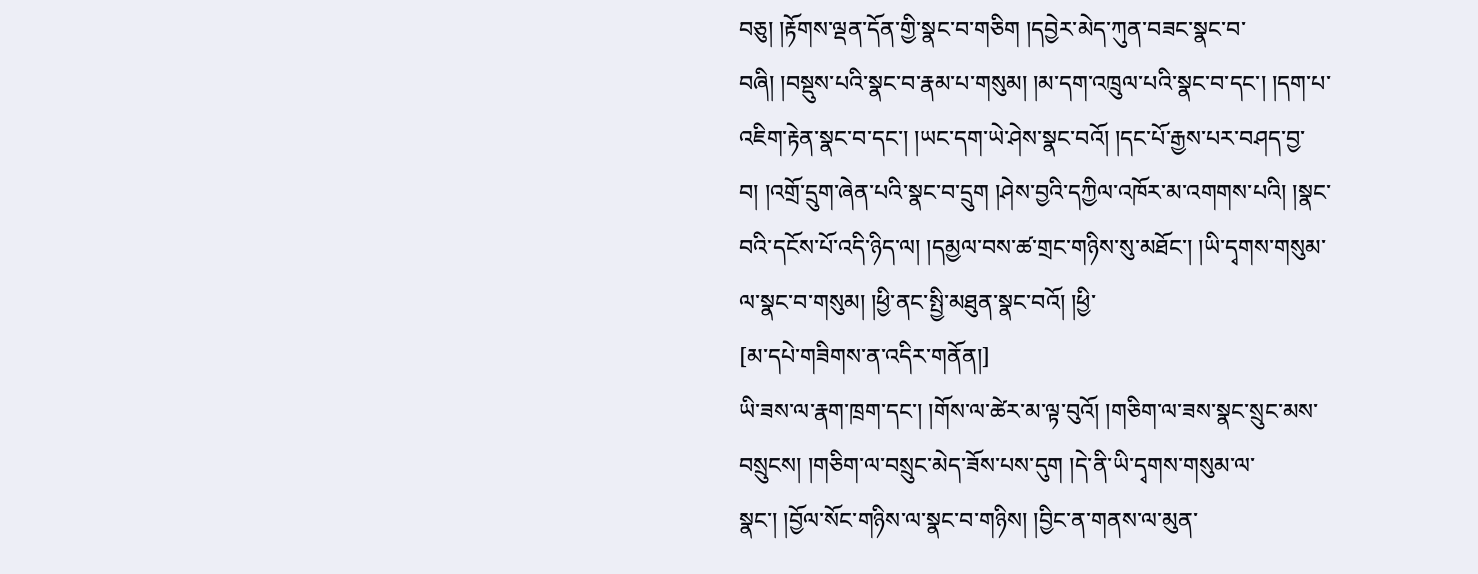བཅུ། །རྟོགས་ལྡན་དོན་གྱི་སྣང་བ་གཅིག །དབྱེར་མེད་ཀུན་བཟང་སྣང་བ་བཞི། །བསྡུས་པའི་སྣང་བ་རྣམ་པ་གསུམ། །མ་དག་འཁྲུལ་པའི་སྣང་བ་དང་། །དག་པ་འཇིག་རྟེན་སྣང་བ་དང་། །ཡང་དག་ཡེ་ཤེས་སྣང་བའོ། །དང་པོ་རྒྱས་པར་བཤད་བྱ་བ། །འགྲོ་དྲུག་ཞེན་པའི་སྣང་བ་དྲུག །ཤེས་བྱའི་དཀྱིལ་འཁོར་མ་འགགས་པའི། །སྣང་བའི་དངོས་པོ་འདི་ཉིད་ལ། །དམྱལ་བས་ཚ་གྲང་གཉིས་སུ་མཐོང་། །ཡི་དྭགས་གསུམ་ལ་སྣང་བ་གསུམ། །ཕྱི་ནང་སྤྱི་མཐུན་སྣང་བའོ། །ཕྱི་
[མ་དཔེ་གཟིགས་ན་འདིར་གནོན།]
ཡི་ཟས་ལ་རྣག་ཁྲག་དང་། །གོས་ལ་ཚེར་མ་ལྟ་བུའོ། །གཅིག་ལ་ཟས་སྣང་སྲུང་མས་བསྲུངས། །གཅིག་ལ་བསྲུང་མེད་ཟོས་པས་དུག །དེ་ནི་ཡི་དྭགས་གསུམ་ལ་སྣང་། །བྱོལ་སོང་གཉིས་ལ་སྣང་བ་གཉིས། །བྱིང་ན་གནས་ལ་མུན་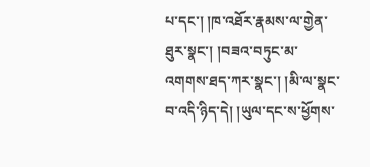པ་དང་། །ཁ་འཐོར་རྣམས་ལ་གྱེན་ཐུར་སྣང་། །བཟའ་བཏུང་མ་འགགས་ཐད་ཀར་སྣང་། །མི་ལ་སྣང་བ་འདི་ཉིད་དེ། །ཡུལ་དང་ས་ཕྱོགས་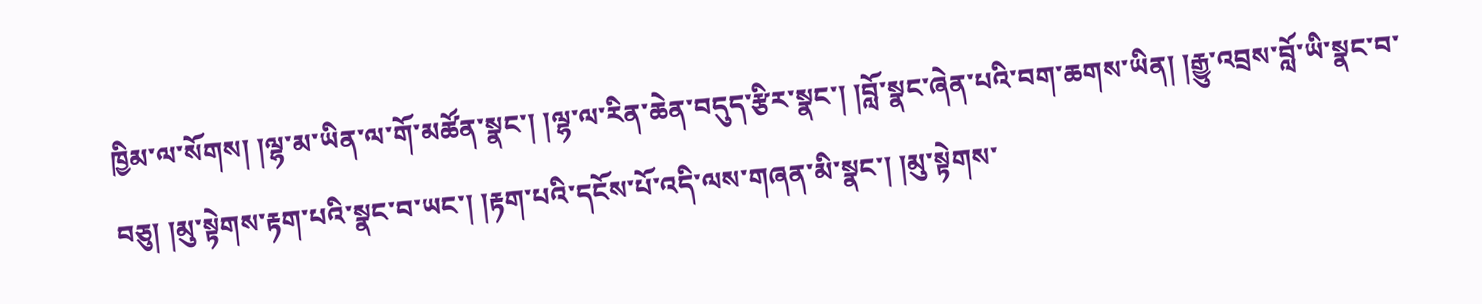ཁྱིམ་ལ་སོགས། །ལྷ་མ་ཡིན་ལ་གོ་མཚོན་སྣང་། །ལྷ་ལ་རིན་ཆེན་བདུད་རྩིར་སྣང་། །བློ་སྣང་ཞེན་པའི་བག་ཆགས་ཡིན། །རྒྱུ་འབྲས་བློ་ཡི་སྣང་བ་བཅུ། །མུ་སྟེགས་རྟག་པའི་སྣང་བ་ཡང་། །རྟག་པའི་དངོས་པོ་འདི་ལས་གཞན་མི་སྣང་། །མུ་སྟེགས་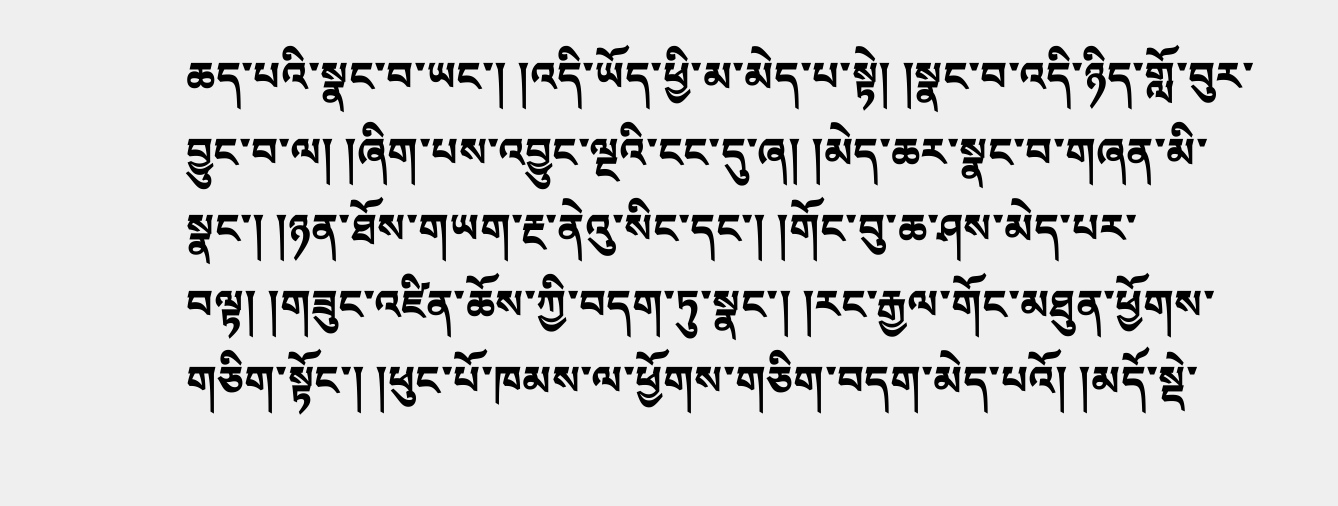ཆད་པའི་སྣང་བ་ཡང་། །འདི་ཡོད་ཕྱི་མ་མེད་པ་སྟེ། །སྣང་བ་འདི་ཉིད་གློ་བུར་བྱུང་བ་ལ། །ཞིག་པས་འབྱུང་ལྔའི་ངང་དུ་ཞ། །མེད་ཆར་སྣང་བ་གཞན་མི་སྣང་། །ཉན་ཐོས་གཡག་རྔ་ནེའུ་སིང་དང་། །གོང་བུ་ཆ་ཤས་མེད་པར་བལྟ། །གཟུང་འཛིན་ཆོས་ཀྱི་བདག་ཏུ་སྣང་། །རང་རྒྱལ་གོང་མཐུན་ཕྱོགས་གཅིག་སྟོང་། །ཕུང་པོ་ཁམས་ལ་ཕྱོགས་གཅིག་བདག་མེད་པའོ། །མདོ་སྡེ་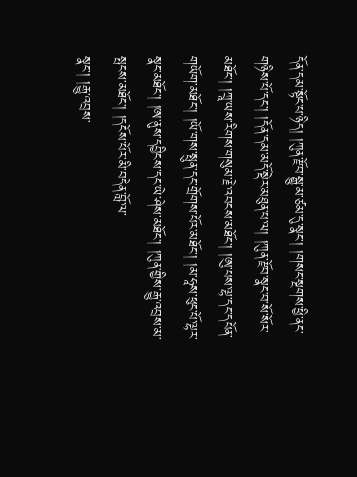དོན་དམ་སྟོང་པ་ཉིད། །ཀུན་རྫོབ་སྒྱུ་མ་ཙམ་དུ་སྣང་། །གསང་སྔགས་ཕྱི་ནང་གཉིས་པོ་དང་། །དོན་དམ་མདོ་སྡེར་མཐུན་པ་ལ། །ཀུན་རྫོབ་སྣང་བ་སོ་སོར་མཐོང་། །ཀྲཱ་ཡས་རིགས་གསུམ་རྗེ་འབངས་མཐོང་། །ཨུ་པས་ལྷ་དང་དཔོན་གཡོག་མཐོང་། །ཡོ་གས་སྤུན་དང་གྲོགས་པོར་མཐོང་། །མ་ཧཱས་ཕུང་པོ་ལྷར་སྣང་མཐོང་། །ཨ་ནུས་དབྱིངས་དང་ཡེ་ཤེས་མཐོང་། །ཀུན་གྱིས་རྒྱུ་འབྲས་མ་སྤངས་མཐོང་། །དངོས་པོར་མི་བདེན་བློ་ལ་
སྣང་། །རྒྱུ་འབྲས་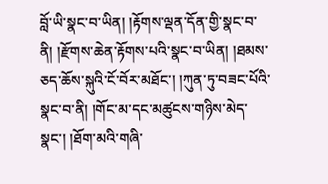བློ་ཡི་སྣང་བ་ཡིན། །རྟོགས་ལྡན་དོན་གྱི་སྣང་བ་ནི། །རྫོགས་ཆེན་རྟོགས་པའི་སྣང་བ་ཡིན། །ཐམས་ཅད་ཆོས་སྐུའི་ངོ་བོར་མཐོང་། །ཀུན་ཏུ་བཟང་པོའི་སྣང་བ་ནི། །གོང་མ་དང་མཚུངས་གཉིས་མེད་སྣང་། །ཐོག་མའི་གཞི་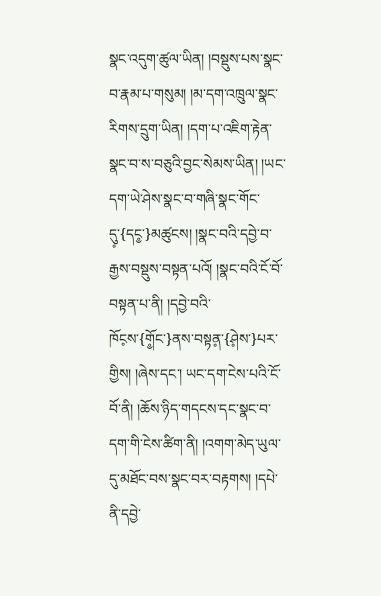སྣང་འདུག་ཚུལ་ཡིན། །བསྡུས་པས་སྣང་བ་རྣམ་པ་གསུམ། །མ་དག་འཁྲུལ་སྣང་རིགས་དྲུག་ཡིན། །དག་པ་འཇིག་རྟེན་སྣང་བ་ས་བཅུའི་བྱང་སེམས་ཡིན། །ཡང་དག་ཡེ་ཤེས་སྣང་བ་གཞི་སྣང་གོང་དུ༷་{དང༵་}མཚུངས། །སྣང་བའི་དབྱེ་བ་རྒྱས་བསྡུས་བསྟན་པའོ། །སྣང་བའི་ངོ་བོ་བསྟན་པ་ནི། །དབྱེ་བའི་ཁོང༷ས་{གོ༵ང་}ནས་བསྟན༷་{ཤེ༷ས་}པར་གྱིས། །ཞེས་དང་། ཡང་དག་ངེས་པའི་ངོ་བོ་ནི། །ཆོས་ཉིད་གདངས་དང་སྣང་བ་དག་གི་ངེས་ཚིག་ནི། །འགག་མེད་ཡུལ་དུ་མཐོང་བས་སྣང་བར་བརྟགས། །དཔེ་ནི་དབྱེ་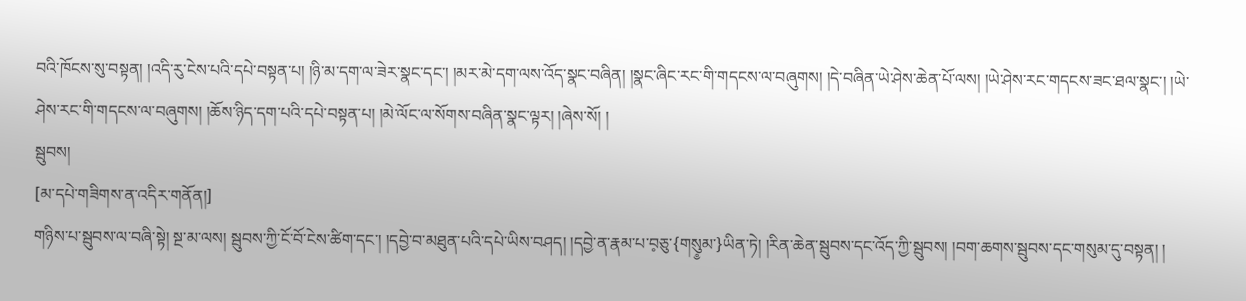བའི་ཁོངས་སུ་བསྟན། །འདི་རུ་ངེས་པའི་དཔེ་བསྟན་པ། །ཉི་མ་དག་ལ་ཟེར་སྣང་དང་། །མར་མེ་དག་ལས་འོད་སྣང་བཞིན། །སྣང་ཞིང་རང་གི་གདངས་ལ་བཞུགས། །དེ་བཞིན་ཡེ་ཤེས་ཆེན་པོ་ལས། །ཡེ་ཤེས་རང་གདངས་ཟང་ཐལ་སྣང་། །ཡེ་ཤེས་རང་གི་གདངས་ལ་བཞུགས། །ཆོས་ཉིད་དག་པའི་དཔེ་བསྟན་པ། །མེ་ལོང་ལ་སོགས་བཞིན་སྣང་ལྟར། །ཞེས་སོ། །
སྦུབས།
[མ་དཔེ་གཟིགས་ན་འདིར་གནོན།]
གཉིས་པ་སྦུབས་ལ་བཞི་སྟེ། སྔ་མ་ལས། སྦུབས་ཀྱི་ངོ་བོ་ངེས་ཚིག་དང་། །དབྱེ་བ་མཐུན་པའི་དཔེ་ཡིས་བཤད། །དབྱེ་ན་རྣམ་པ་བ༷ཅུ་{གསུ༵མ་}ཡིན་ཏེ། །རིན་ཆེན་སྦུབས་དང་འོད་ཀྱི་སྦུབས། །བག་ཆགས་སྦུབས་དང་གསུམ་དུ་བསྟན། །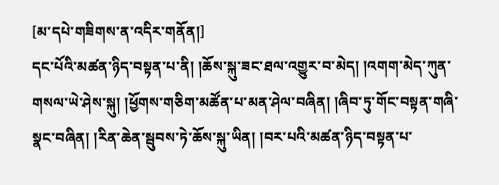[མ་དཔེ་གཟིགས་ན་འདིར་གནོན།]
དང་པོའི་མཚན་ཉིད་བསྟན་པ་ནི། །ཆོས་སྐུ་ཟང་ཐལ་འགྱུར་བ་མེད། །འགག་མེད་ཀུན་གསལ་ཡེ་ཤེས་སྐུ། །ཕྱོགས་གཅིག་མཚོན་པ་མན་ཤེལ་བཞིན། །ཞིབ་ཏུ་གོང་བསྟན་གཞི་སྣང་བཞིན། །རིན་ཆེན་སྦུབས་ཏེ་ཆོས་སྐུ་ཡིན། །བར་པའི་མཚན་ཉིད་བསྟན་པ་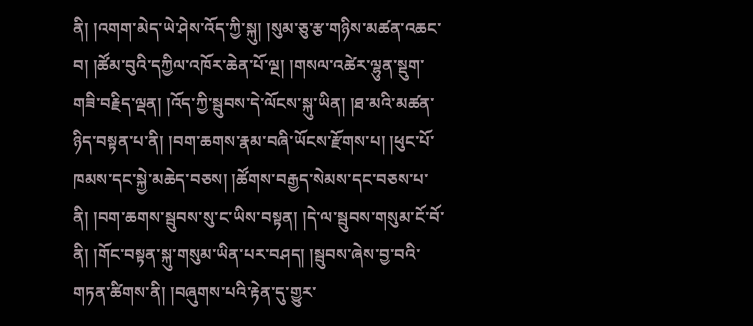ནི། །འགག་མེད་ཡེ་ཤེས་འོད་ཀྱི་སྐུ། །སུམ་ཅུ་རྩ་གཉིས་མཚན་འཆང་བ། །ཚོམ་བུའི་དཀྱིལ་འཁོར་ཆེན་པོ་ལྔ། །གསལ་འཚེར་ལྷུན་སྡུག་གཟི་བརྗིད་ལྡན། །འོད་ཀྱི་སྦུབས་དེ་ལོངས་སྐུ་ཡིན། །ཐ་མའི་མཚན་ཉིད་བསྟན་པ་ནི། །བག་ཆགས་རྣམ་བཞི་ཡོངས་རྫོགས་པ། །ཕུང་པོ་ཁམས་དང་སྐྱེ་མཆེད་བཅས། །ཚོགས་བརྒྱད་སེམས་དང་བཅས་པ་ནི། །བག་ཆགས་སྦུབས་སུ་ང་ཡིས་བསྟན། །དེ་ལ་སྦུབས་གསུམ་ངོ་བོ་ནི། །གོང་བསྟན་སྐུ་གསུམ་ཡིན་པར་བཤད། །སྦུབས་ཞེས་བྱ་བའི་གཏན་ཚིགས་ནི། །བཞུགས་པའི་རྟེན་དུ་གྱུར་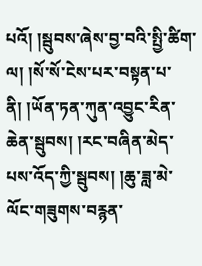པའོ། །སྦུབས་ཞེས་བྱ་བའི་སྤྱི་ཚིག་ལ། །སོ་སོ་ངེས་པར་བསྟན་པ་ནི། །ཡོན་ཏན་ཀུན་འབྱུང་རིན་ཆེན་སྦུབས། །རང་བཞིན་མེད་པས་འོད་ཀྱི་སྦུབས། །ཆུ་ཟླ་མེ་ལོང་གཟུགས་བརྙན་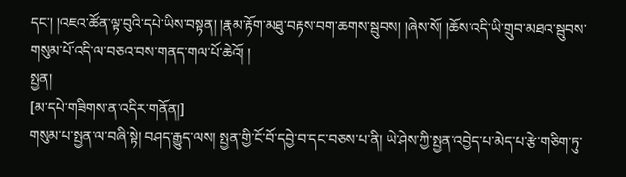དང་། །འཇའ་ཚོན་ལྟ་བུའི་དཔེ་ཡིས་བསྟན། །རྣམ་རྟོག་མཐུ་བརྟས་བག་ཆགས་སྦུབས། །ཞེས་སོ། །ཆོས་འདི་ཡི་གྲུབ་མཐའ་སྦུབས་གསུམ་པོ་འདི་ལ་བཅའ་བས་གནད་གལ་པོ་ཆེའོ། །
སྤྱན།
[མ་དཔེ་གཟིགས་ན་འདིར་གནོན།]
གསུམ་པ་སྤྱན་ལ་བཞི་སྟེ། བཤད་རྒྱུད་ལས། སྤྱན་གྱི་ངོ་བོ་དབྱེ་བ་དང་བཅས་པ་ནི། ཡེ་ཤེས་ཀྱི་སྤྱན་འབྱེད་པ་མེད་པ་རྩེ་གཅིག་ཏུ་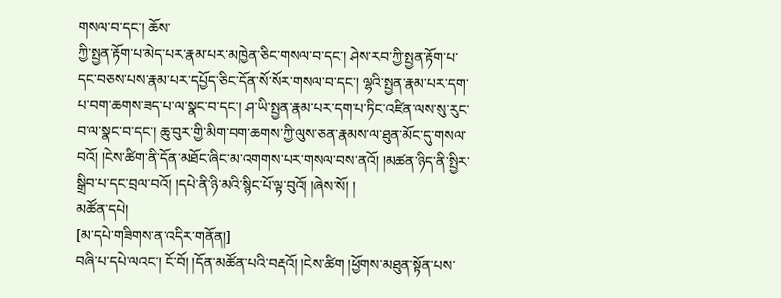གསལ་བ་དང་། ཆོས་
ཀྱི་སྤྱན་རྟོག་པ་མེད་པར་རྣམ་པར་མཁྱེན་ཅིང་གསལ་བ་དང་། ཤེས་རབ་ཀྱི་སྤྱན་རྟོག་པ་དང་བཅས་པས་རྣམ་པར་དཔྱོད་ཅིང་དོན་སོ་སོར་གསལ་བ་དང་། ལྷའི་སྤྱན་རྣམ་པར་དག་པ་བག་ཆགས་ཟད་པ་ལ་སྣང་བ་དང་། ཤ་ཡི་སྤྱན་རྣམ་པར་དག་པ་ཏིང་འཛིན་ལས་སུ་རུང་བ་ལ་སྣང་བ་དང་། ཆུ་བུར་གྱི་མིག་བག་ཆགས་ཀྱི་ལུས་ཅན་རྣམས་ལ་ཐུན་མོང་དུ་གསལ་བའོ། །ངེས་ཚིག་ནི་དོན་མཐོང་ཞིང་མ་འགགས་པར་གསལ་བས་ནའོ། །མཚན་ཉིད་ནི་སྤྱིར་སྒྲིབ་པ་དང་བྲལ་བའོ། །དཔེ་ནི་ཉི་མའི་སྙིང་པོ་ལྟ་བུའོ། །ཞེས་སོ། །
མཚོན་དཔེ།
[མ་དཔེ་གཟིགས་ན་འདིར་གནོན།]
བཞི་པ་དཔེ་ལའང་། ངོ་བོ། །དོན་མཚོན་པའི་བརྡའོ། །ངེས་ཚིག །ཕྱོགས་མཐུན་སྟོན་པས་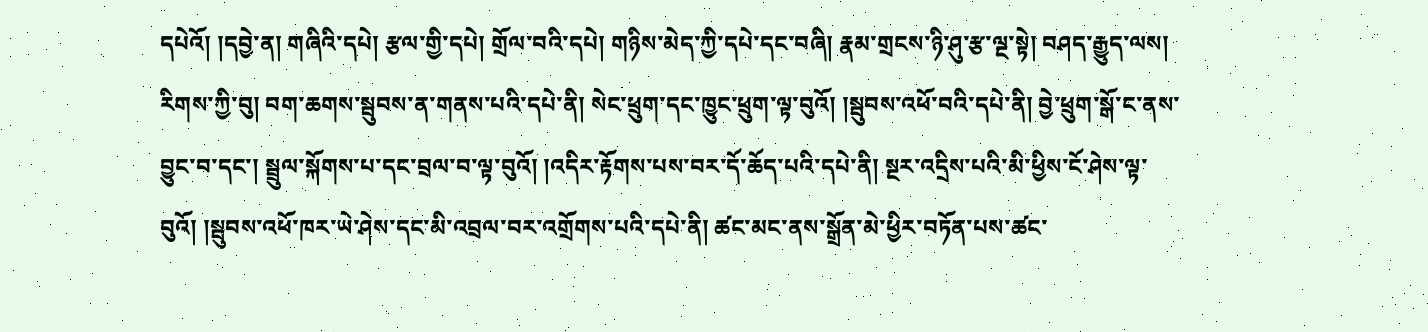དཔེའོ། །དབྱེ་ན། གཞིའི་དཔེ། རྩལ་གྱི་དཔེ། གྲོལ་བའི་དཔེ། གཉིས་མེད་ཀྱི་དཔེ་དང་བཞི། རྣམ་གྲངས་ཉི་ཤུ་རྩ་ལྔ་སྟེ། བཤད་རྒྱུད་ལས། རིགས་ཀྱི་བུ། བག་ཆགས་སྦུབས་ན་གནས་པའི་དཔེ་ནི། སེང་ཕྲུག་དང་ཁྱུང་ཕྲུག་ལྟ་བུའོ། །སྦུབས་འཕོ་བའི་དཔེ་ནི། བྱེ་ཕྲུག་སྒོ་ང་ནས་བྱུང་བ་དང་། སྦྲུལ་སྐོགས་པ་དང་བྲལ་བ་ལྟ་བུའོ། །འདིར་རྟོགས་པས་བར་དོ་ཆོད་པའི་དཔེ་ནི། སྔར་འདྲིས་པའི་མི་ཕྱིས་ངོ་ཤེས་ལྟ་བུའོ། །སྦུབས་འཕོ་ཁར་ཡེ་ཤེས་དང་མི་འབྲལ་བར་འགྲོགས་པའི་དཔེ་ནི། ཚང་མང་ནས་སྒྲོན་མེ་ཕྱིར་བཏོན་པས་ཚང་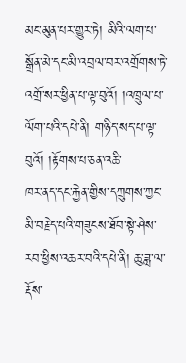མང་མུན་པར་གྱུར་ཏེ། མིའི་ལག་པ་སྒྲོན་མེ་དང་མི་འབྲལ་བར་འགྲོགས་ཏེ་འགྲོ་སར་ཕྱིན་པ་ལྟ་བུའོ། །འཁྲུལ་པ་ལོག་པའི་དཔེ་ནི། གཉིད་སད་པ་ལྟ་བུའོ། །རྟོགས་པ་ཅན་འཆི་
ཁར་ནད་དང་རྐྱེན་གྱིས་དཀྲུགས་ཀྱང་མི་བརྗེད་པའི་གཟུངས་ཐོབ་སྟེ་ཤེས་རབ་ཕྱིས་འཆར་བའི་དཔེ་ནི། ཆུ་ཟླ་ལ་རྡོས་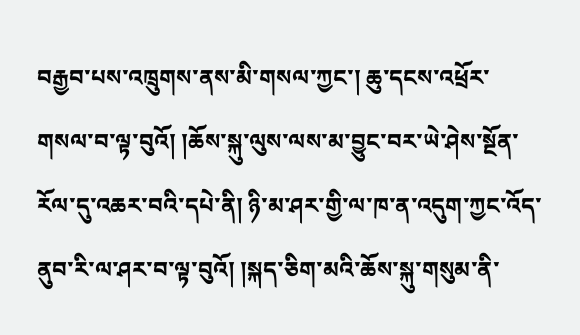བརྒྱབ་པས་འཁྲུགས་ནས་མི་གསལ་ཀྱང་། ཆུ་དངས་འཕྲོར་གསལ་བ་ལྟ་བུའོ། །ཆོས་སྐུ་ལུས་ལས་མ་བྱུང་བར་ཡེ་ཤེས་སྔོན་རོལ་དུ་འཆར་བའི་དཔེ་ནི། ཉི་མ་ཤར་གྱི་ལ་ཁ་ན་འདུག་ཀྱང་འོད་ནུབ་རི་ལ་ཤར་བ་ལྟ་བུའོ། །སྐད་ཅིག་མའི་ཆོས་སྐུ་གསུམ་ནི་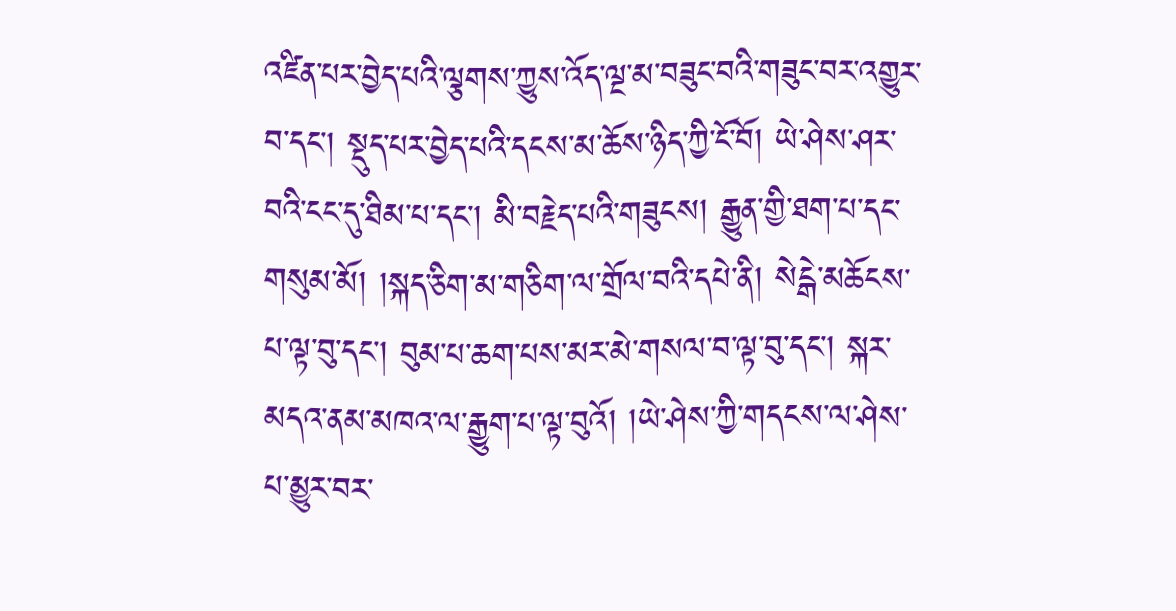འཛིན་པར་བྱེད་པའི་ལྕགས་ཀྱུས་འོད་ལྔ་མ་བཟུང་བའི་གཟུང་བར་འགྱུར་བ་དང་། སྡུད་པར་བྱེད་པའི་དངས་མ་ཆོས་ཉིད་ཀྱི་ངོ་བོ། ཡེ་ཤེས་ཤར་བའི་ངང་དུ་ཐིམ་པ་དང་། མི་བརྗེད་པའི་གཟུངས། རྒྱུན་གྱི་ཐག་པ་དང་གསུམ་མོ། །སྐད་ཅིག་མ་གཅིག་ལ་གྲོལ་བའི་དཔེ་ནི། སེངྒེ་མཆོངས་པ་ལྟ་བུ་དང་། བུམ་པ་ཆག་པས་མར་མེ་གསལ་བ་ལྟ་བུ་དང་། སྐར་མདའ་ནམ་མཁའ་ལ་རྒྱུག་པ་ལྟ་བུའོ། །ཡེ་ཤེས་ཀྱི་གདངས་ལ་ཤེས་པ་མྱུར་བར་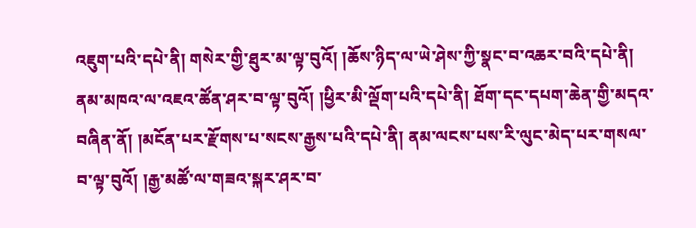འཇུག་པའི་དཔེ་ནི། གསེར་གྱི་ཐུར་མ་ལྟ་བུའོ། །ཆོས་ཉིད་ལ་ཡེ་ཤེས་ཀྱི་སྣང་བ་འཆར་བའི་དཔེ་ནི། ནམ་མཁའ་ལ་འཇའ་ཚོན་ཤར་བ་ལྟ་བུའོ། །ཕྱིར་མི་ལྡོག་པའི་དཔེ་ནི། ཐོག་དང་དཔག་ཆེན་གྱི་མདའ་བཞིན་ནོ། །མངོན་པར་རྫོགས་པ་སངས་རྒྱས་པའི་དཔེ་ནི། ནམ་ལངས་པས་རི་ལུང་མེད་པར་གསལ་བ་ལྟ་བུའོ། །རྒྱ་མཚོ་ལ་གཟའ་སྐར་ཤར་བ་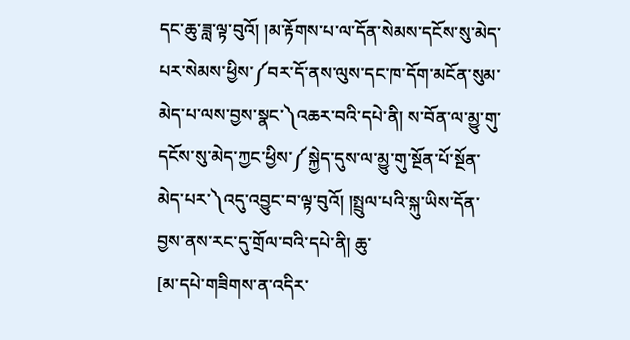དང་ཆུ་ཟླ་ལྟ་བུའོ། །མ་རྟོགས་པ་ལ་དོན་སེམས་དངོས་སུ་མེད་པར་སེམས་ཕྱིས་༼བར་དོ་ནས་ལུས་དང་ཁ་དོག་མངོན་སུམ་མེད་པ་ལས་བྱས་སྣང་༽འཆར་བའི་དཔེ་ནི། ས་བོན་ལ་མྱུ་གུ་དངོས་སུ་མེད་ཀྱང་ཕྱིས་༼སྐྱེད་དུས་ལ་མྱུ་གུ་སྔོན་པོ་སྔོན་མེད་པར་༽འདུ་འབྱུང་བ་ལྟ་བུའོ། །སྤྲུལ་པའི་སྐུ་ཡིས་དོན་བྱས་ནས་རང་དུ་གྲོལ་བའི་དཔེ་ནི། ཆུ་
[མ་དཔེ་གཟིགས་ན་འདིར་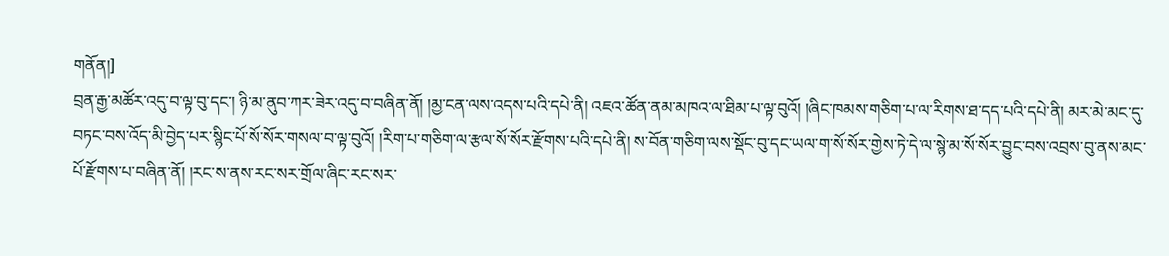གནོན།]
བྲན་རྒྱ་མཚོར་འདུ་བ་ལྟ་བུ་དང་། ཉི་མ་ནུབ་ཀར་ཟེར་འདུ་བ་བཞིན་ནོ། །མྱ་ངན་ལས་འདས་པའི་དཔེ་ནི། འཇའ་ཚོན་ནམ་མཁའ་ལ་ཐིམ་པ་ལྟ་བུའོ། །ཞིང་ཁམས་གཅིག་པ་ལ་རིགས་ཐ་དད་པའི་དཔེ་ནི། མར་མེ་མང་དུ་བཏང་བས་འོད་མི་བྱེད་པར་སྙིང་པོ་སོ་སོར་གསལ་བ་ལྟ་བུའོ། །རིག་པ་གཅིག་ལ་རྩལ་སོ་སོར་རྫོགས་པའི་དཔེ་ནི། ས་བོན་གཅིག་ལས་སྡོང་བུ་དང་ཡལ་ག་སོ་སོར་གྱེས་ཏེ་དེ་ལ་སྙེ་མ་སོ་སོར་བྱུང་བས་འབྲས་བུ་ནས་མང་པོ་རྫོགས་པ་བཞིན་ནོ། །རང་ས་ནས་རང་སར་གྲོལ་ཞིང་རང་སར་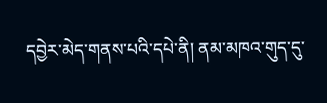དབྱེར་མེད་གནས་པའི་དཔེ་ནི། ནམ་མཁའ་གུད་དུ་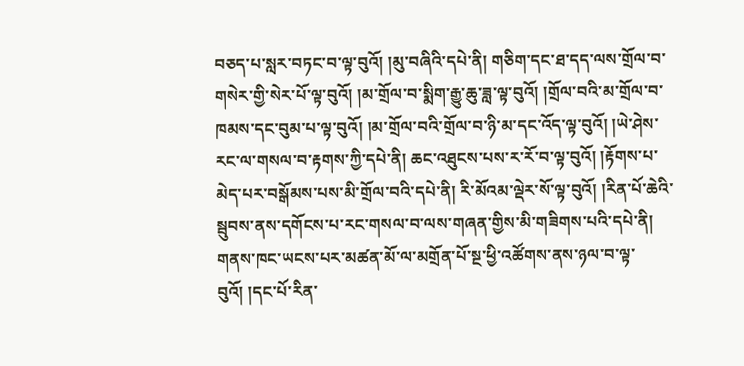བཅད་པ་སླར་བཏང་བ་ལྟ་བུའོ། །མུ་བཞིའི་དཔེ་ནི། གཅིག་དང་ཐ་དད་ལས་གྲོལ་བ་གསེར་གྱི་སེར་པོ་ལྟ་བུའོ། །མ་གྲོལ་བ་སྨིག་རྒྱུ་ཆུ་ཟླ་ལྟ་བུའོ། །གྲོལ་བའི་མ་གྲོལ་བ་ཁམས་དང་བུམ་པ་ལྟ་བུའོ། །མ་གྲོལ་བའི་གྲོལ་བ་ཉི་མ་དང་འོད་ལྟ་བུའོ། །ཡེ་ཤེས་རང་ལ་གསལ་བ་རྟགས་ཀྱི་དཔེ་ནི། ཆང་འཐུངས་པས་ར་རོ་བ་ལྟ་བུའོ། །རྟོགས་པ་མེད་པར་བསྒོམས་པས་མི་གྲོལ་བའི་དཔེ་ནི། རི་མོའམ་ལྡེར་སོ་ལྟ་བུའོ། །རིན་པོ་ཆེའི་སྦུབས་ནས་དགོངས་པ་རང་གསལ་བ་ལས་གཞན་གྱིས་མི་གཟིགས་པའི་དཔེ་ནི། གནས་ཁང་ཡངས་པར་མཚན་མོ་ལ་མགྲོན་པོ་སྔ་ཕྱི་འཚོགས་ནས་ཉལ་བ་ལྟ་བུའོ། །དང་པོ་རིན་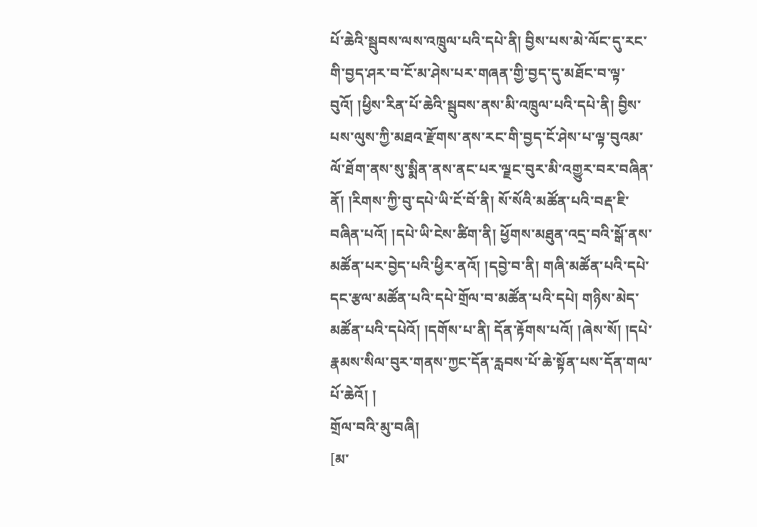པོ་ཆེའི་སྦུབས་ལས་འཁྲུལ་པའི་དཔེ་ནི། བྱིས་པས་མེ་ལོང་དུ་རང་གི་བྱད་ཤར་བ་ངོ་མ་ཤེས་པར་གཞན་གྱི་བྱད་དུ་མཐོང་བ་ལྟ་བུའོ། །ཕྱིས་རིན་པོ་ཆེའི་སྦུབས་ནས་མི་འཁྲུལ་པའི་དཔེ་ནི། བྱིས་པས་ལུས་ཀྱི་མཐའ་རྫོགས་ནས་རང་གི་བྱད་ངོ་ཤེས་པ་ལྟ་བུའམ་
ལོ་ཐོག་ནས་སུ་སྨིན་ནས་ནང་པར་ལྗང་བུར་མི་འགྱུར་བར་བཞིན་ནོ། །རིགས་ཀྱི་བུ་དཔེ་ཡི་ངོ་བོ་ནི། སོ་སོའི་མཚོན་པའི་བརྡ་ཇི་བཞིན་པའོ། །དཔེ་ཡི་ངེས་ཚིག་ནི། ཕྱོགས་མཐུན་འདྲ་བའི་སྒོ་ནས་མཚོན་པར་བྱེད་པའི་ཕྱིར་ནའོ། །དབྱེ་བ་ནི། གཞི་མཚོན་པའི་དཔེ་དང་རྩལ་མཚོན་པའི་དཔེ་གྲོལ་བ་མཚོན་པའི་དཔེ། གཉིས་མེད་མཚོན་པའི་དཔེའོ། །དགོས་པ་ནི། དོན་རྟོགས་པའོ། །ཞེས་སོ། །དཔེ་རྣམས་སིལ་བུར་གནས་ཀྱང་དོན་རླབས་པོ་ཆེ་སྟོན་པས་དོན་གལ་པོ་ཆེའོ། །
གྲོལ་བའི་མུ་བཞི།
[མ་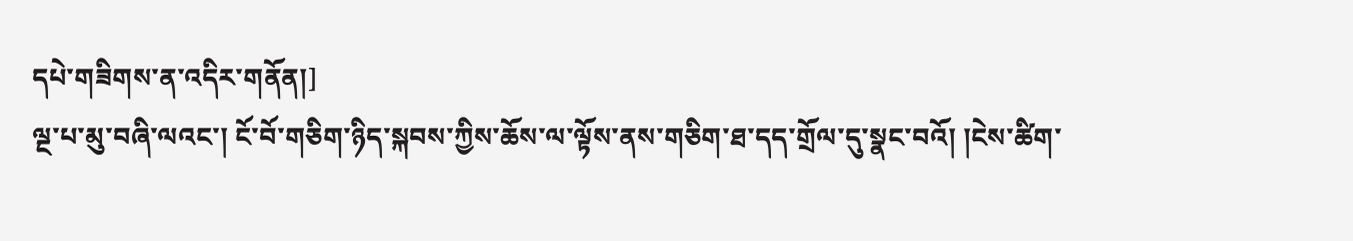དཔེ་གཟིགས་ན་འདིར་གནོན།]
ལྔ་པ་མུ་བཞི་ལའང་། ངོ་བོ་གཅིག་ཉིད་སྐབས་ཀྱིས་ཆོས་ལ་ལྟོས་ནས་གཅིག་ཐ་དད་གྲོལ་དུ་སྣང་བའོ། །ངེས་ཚིག་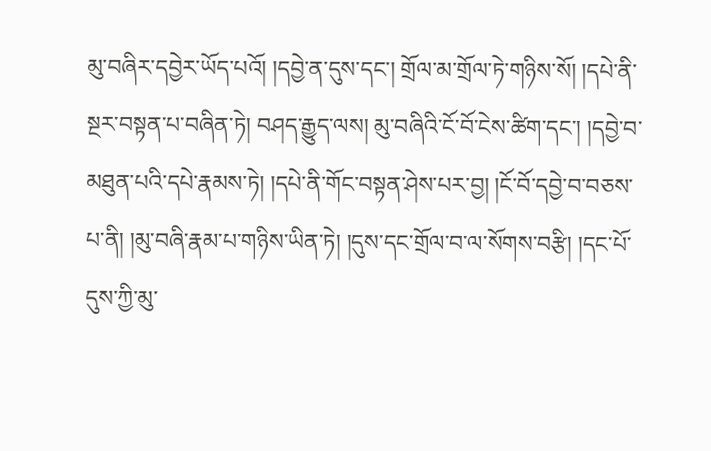མུ་བཞིར་དབྱེར་ཡོད་པའོ། །དབྱེ་ན་དུས་དང་། གྲོལ་མ་གྲོལ་ཏེ་གཉིས་སོ། །དཔེ་ནི་སྔར་བསྟན་པ་བཞིན་ཏེ། བཤད་རྒྱུད་ལས། མུ་བཞིའི་ངོ་བོ་ངེས་ཚིག་དང་། །དབྱེ་བ་མཐུན་པའི་དཔེ་རྣམས་ཏེ། །དཔེ་ནི་གོང་བསྟན་ཤེས་པར་བྱ། །ངོ་བོ་དབྱེ་བ་བཅས་པ་ནི། །མུ་བཞི་རྣམ་པ་གཉིས་ཡིན་ཏེ། །དུས་དང་གྲོལ་བ་ལ་སོགས་བརྩི། །དང་པོ་དུས་ཀྱི་མུ་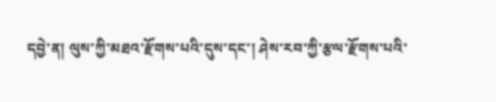དབྱེ་ན། ལུས་ཀྱི་མཐའ་རྫོགས་པའི་དུས་དང་། ཤེས་རབ་ཀྱི་རྩལ་རྫོགས་པའི་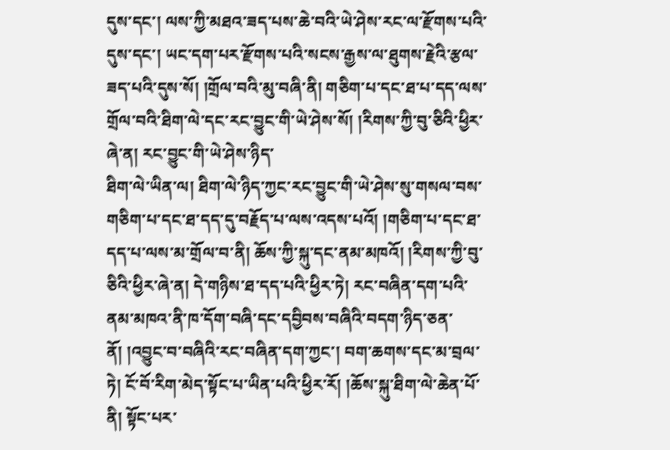དུས་དང་། ལས་ཀྱི་མཐའ་ཟད་པས་ཆེ་བའི་ཡེ་ཤེས་རང་ལ་རྫོགས་པའི་དུས་དང་། ཡང་དག་པར་རྫོགས་པའི་སངས་རྒྱས་ལ་ཐུགས་རྗེའི་རྩལ་ཟད་པའི་དུས་སོ། །གྲོལ་བའི་མུ་བཞི་ནི། གཅིག་པ་དང་ཐ་པ་དད་ལས་གྲོལ་བའི་ཐིག་ལེ་དང་རང་བྱུང་གི་ཡེ་ཤེས་སོ། །རིགས་ཀྱི་བུ་ཅིའི་ཕྱིར་ཞེ་ན། རང་བྱུང་གི་ཡེ་ཤེས་ཉིད་
ཐིག་ལེ་ཡིན་ལ། ཐིག་ལེ་ཉིད་ཀྱང་རང་བྱུང་གི་ཡེ་ཤེས་སུ་གསལ་བས་གཅིག་པ་དང་ཐ་དད་དུ་བརྗོད་པ་ལས་འདས་པའོ། །གཅིག་པ་དང་ཐ་དད་པ་ལས་མ་གྲོལ་བ་ནི། ཆོས་ཀྱི་སྐུ་དང་ནམ་མཁའོ། །རིགས་ཀྱི་བུ་ཅིའི་ཕྱིར་ཞེ་ན། དེ་གཉིས་ཐ་དད་པའི་ཕྱིར་ཏེ། རང་བཞིན་དག་པའི་ནམ་མཁའ་ནི་ཁ་དོག་བཞི་དང་དབྱིབས་བཞིའི་བདག་ཉིད་ཅན་ནོ། །འབྱུང་བ་བཞིའི་རང་བཞིན་དག་ཀྱང་། བག་ཆགས་དང་མ་བྲལ་ཏེ། ངོ་བོ་རིག་མེད་སྟོང་པ་ཡིན་པའི་ཕྱིར་རོ། །ཆོས་སྐུ་ཐིག་ལེ་ཆེན་པོ་ནི། སྟོང་པར་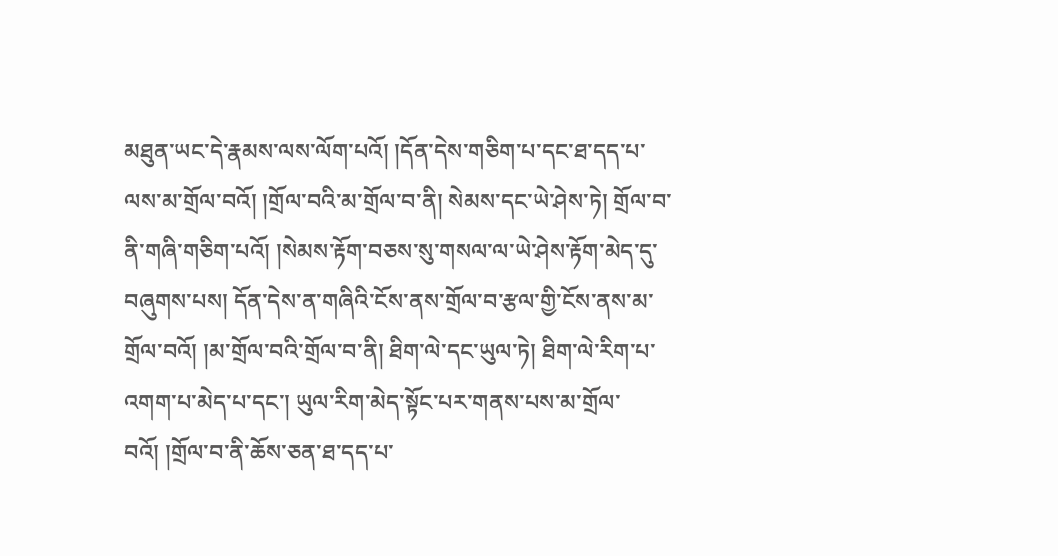མཐུན་ཡང་དེ་རྣམས་ལས་ལོག་པའོ། །དོན་དེས་གཅིག་པ་དང་ཐ་དད་པ་ལས་མ་གྲོལ་བའོ། །གྲོལ་བའི་མ་གྲོལ་བ་ནི། སེམས་དང་ཡེ་ཤེས་ཏེ། གྲོལ་བ་ནི་གཞི་གཅིག་པའོ། །སེམས་རྟོག་བཅས་སུ་གསལ་ལ་ཡེ་ཤེས་རྟོག་མེད་དུ་བཞུགས་པས། དོན་དེས་ན་གཞིའི་ངོས་ནས་གྲོལ་བ་རྩལ་གྱི་ངོས་ནས་མ་གྲོལ་བའོ། །མ་གྲོལ་བའི་གྲོལ་བ་ནི། ཐིག་ལེ་དང་ཡུལ་ཏེ། ཐིག་ལེ་རིག་པ་འགག་པ་མེད་པ་དང་། ཡུལ་རིག་མེད་སྟོང་པར་གནས་པས་མ་གྲོལ་བའོ། །གྲོལ་བ་ནི་ཆོས་ཅན་ཐ་དད་པ་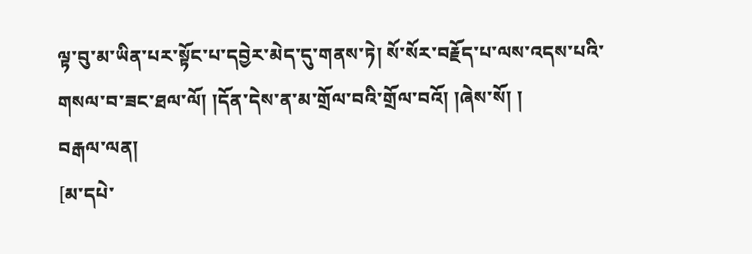ལྟ་བུ་མ་ཡིན་པར་སྟོང་པ་དབྱེར་མེད་དུ་གནས་ཏེ། སོ་སོར་བརྗོད་པ་ལས་འདས་པའི་གསལ་བ་ཟང་ཐལ་ལོ། །དོན་དེས་ན་མ་གྲོལ་བའི་གྲོལ་བའོ། །ཞེས་སོ། །
བརྒལ་ལན།
[མ་དཔེ་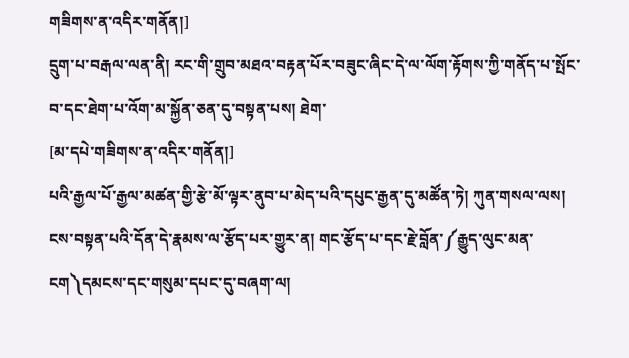གཟིགས་ན་འདིར་གནོན།]
དྲུག་པ་བརྒལ་ལན་ནི། རང་གི་གྲུབ་མཐའ་བརྟན་པོར་བཟུང་ཞིང་དེ་ལ་ལོག་རྟོགས་ཀྱི་གནོད་པ་སྤོང་བ་དང་ཐེག་པ་འོག་མ་སྐྱོན་ཅན་དུ་བསྟན་པས། ཐེག་
[མ་དཔེ་གཟིགས་ན་འདིར་གནོན།]
པའི་རྒྱལ་པོ་རྒྱལ་མཚན་གྱི་རྩེ་མོ་ལྟར་ནུབ་པ་མེད་པའི་དཔུང་རྒྱན་དུ་མཚོན་ཏེ། ཀུན་གསལ་ལས། ངས་བསྟན་པའི་དོན་དེ་རྣམས་ལ་རྩོད་པར་གྱུར་ན། གང་རྩོད་པ་དང་རྗེ་བློན་༼རྒྱུད་ལུང་མན་ངག༽དམངས་དང་གསུམ་དཔང་དུ་བཞག་ལ།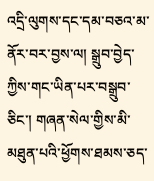འདྲི་ལུགས་དང་དམ་བཅའ་མ་ནོར་བར་བྱས་ལ། སྒྲུབ་བྱེད་ཀྱིས་གང་ཡིན་པར་བསྒྲུབ་ཅིང་། གཞན་སེལ་གྱིས་མི་མཐུན་པའི་ཕྱོགས་ཐམས་ཅད་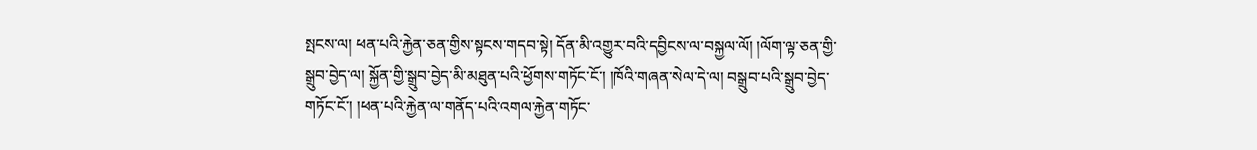སྤངས་ལ། ཕན་པའི་རྐྱེན་ཅན་གྱིས་སྟངས་གདབ་སྟེ། དོན་མི་འགྱུར་བའི་དབྱིངས་ལ་བསྐྱལ་ལོ། །ལོག་ལྟ་ཅན་གྱི་སྒྲུབ་བྱེད་ལ། སྐྱོན་གྱི་སྒྲུབ་བྱེད་མི་མཐུན་པའི་ཕྱོགས་གཏོང་ངོ་། །ཁོའི་གཞན་སེལ་དེ་ལ། བསྒྲུབ་པའི་སྒྲུབ་བྱེད་གཏོང་ངོ་། །ཕན་པའི་རྐྱེན་ལ་གནོད་པའི་འགལ་རྐྱེན་གཏོང་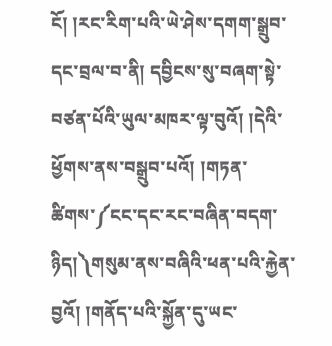ངོ། །རང་རིག་པའི་ཡེ་ཤེས་དགག་སྒྲུབ་དང་བྲལ་བ་ནི། དབྱིངས་སུ་བཞག་སྟེ་བཙན་པོའི་ཡུལ་མཁར་ལྟ་བུའོ། །དེའི་ཕྱོགས་ནས་བསྒྲུབ་པའོ། །གཏན་ཚིགས་༼ངང་དང་རང་བཞིན་བདག་ཉིད།༽གསུམ་ནས་བཞིའི་ཕན་པའི་རྐྱེན་བྱའོ། །གནོད་པའི་སྐྱོན་དུ་ཡང་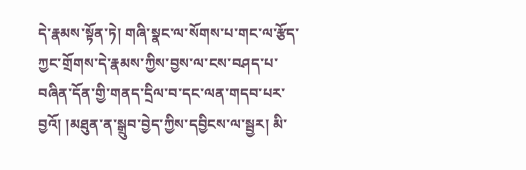དེ་རྣམས་སྟོན་ཏེ། གཞི་སྣང་ལ་སོགས་པ་གང་ལ་རྩོད་ཀྱང་གྲོགས་དེ་རྣམས་ཀྱིས་བྱས་ལ་ངས་བཤད་པ་བཞིན་དོན་གྱི་གནད་དྲིལ་བ་དང་ལན་གདབ་པར་བྱའོ། །མཐུན་ན་སྒྲུབ་བྱེད་ཀྱིས་དབྱིངས་ལ་སྦྱར། མི་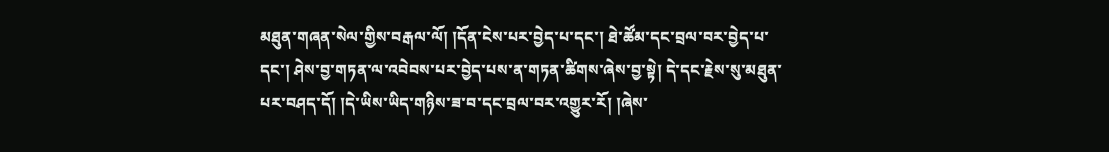མཐུན་གཞན་སེལ་གྱིས་བརྒལ་ལོ། །དོན་ངེས་པར་བྱེད་པ་དང་། ཐེ་ཚོམ་དང་བྲལ་བར་བྱེད་པ་དང་། ཤེས་བྱ་གཏན་ལ་འབེབས་པར་བྱེད་པས་ན་གཏན་ཚིགས་ཞེས་བྱ་སྟེ། དེ་དང་རྗེས་སུ་མཐུན་པར་བཤད་དོ། །དེ་ཡིས་ཡིད་གཉིས་ཟ་བ་དང་བྲལ་བར་འགྱུར་རོ། །ཞེས་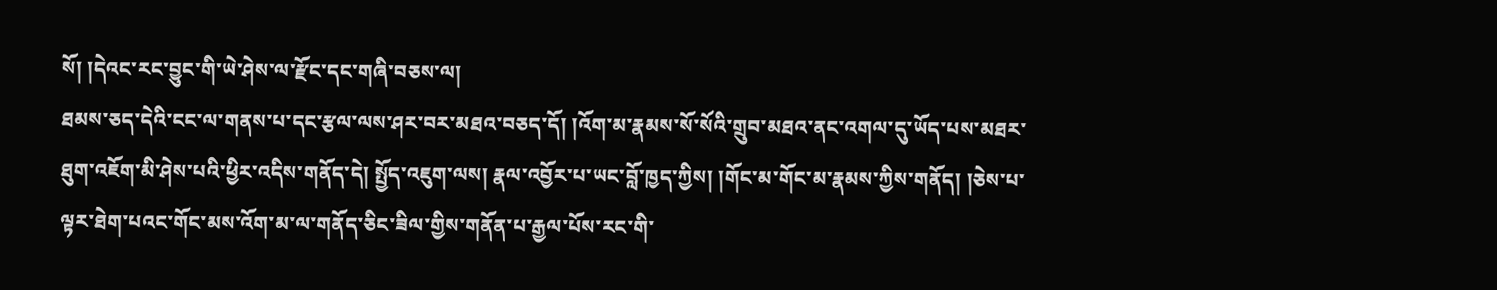སོ། །དེའང་རང་བྱུང་གི་ཡེ་ཤེས་ལ་རྫོང་དང་གཞི་བཅས་ལ།
ཐམས་ཅད་དེའི་ངང་ལ་གནས་པ་དང་རྩལ་ལས་ཤར་བར་མཐའ་བཅད་དོ། །འོག་མ་རྣམས་སོ་སོའི་གྲུབ་མཐའ་ནང་འགལ་དུ་ཡོད་པས་མཐར་ཐུག་འཇོག་མི་ཤེས་པའི་ཕྱིར་འདིས་གནོད་དེ། སྤྱོད་འཇུག་ལས། རྣལ་འབྱོར་པ་ཡང་བློ་ཁྱད་ཀྱིས། །གོང་མ་གོང་མ་རྣམས་ཀྱིས་གནོད། །ཅེས་པ་ལྟར་ཐེག་པའང་གོང་མས་འོག་མ་ལ་གནོད་ཅིང་ཟིལ་གྱིས་གནོན་པ་རྒྱལ་པོས་རང་གི་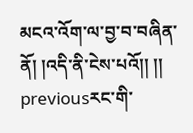མངའ་འོག་ལ་བྱ་བ་བཞིན་ནོ། །འདི་ནི་ངེས་པའོ།། །།
previousརང་གི་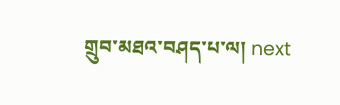གྲུབ་མཐའ་བཤད་པ་ལ། next